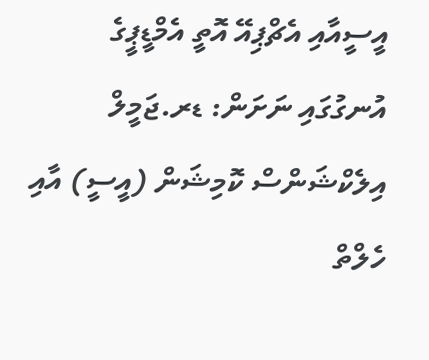އީސީއާއި އެޗްޕިއޭ އޮތީ އެމްޑީޕީގެ އުނގުގައި ނަށަން: ޑރ.ޖަމީލް
އިލެކްޝަންސް ކޮމިޝަން (އީސީ) އާއި ހެލްތް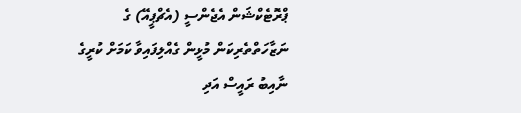ޕްރޮޓެކްޝަން އެޖެންސީ (އެޗްޕީއޭ) ގެ ނަޒާހަތްތެރިކަން މުޅީން ގެއްލިފައިވާ ކަމަށް ކުރީގެ ނާއިބު ރައީސް އަދި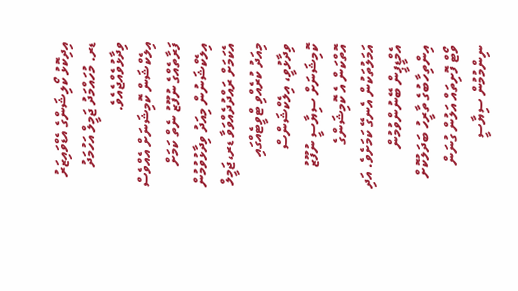އިދިކޮޅު ކޯލިޝަންގެ އެޑްވައިޒަރު ޑރ. މުހައްމަދު ޖަމީލް އަހުމަދު ވިދާޅުވެއްޖެއެވެ.
އިލެކްޝަން ކޮމިޝަނަށް އެއްވެސް ފަރާތެއްގެ ނުފޫޒު ނެތް ކަމަށް އިލެކްޝަނުން މިއަދު ވިދާޅުވުމުން އެކަމަށް ރައްދުދެއްވަވާ ޑރ،ޖަމީލް މިއަދު ކުރެއްވި ޓްވީޓެއްގައި ވިދާޅުވީ، އިލެކްޝަންސް ކޮމިޝަނަށް ސިޔާސީ ނުފޫޒު އޮތްކަން އެ ކޮމިޝަންގެ އަމަލުތަކުން އެނގޭ ކަމަށެވެ. އަދި އެމްޑީޕީން ބޭނުންވުމުން އިންތިހާބުގެ ތާރީހު ބަދަލުކޮށް ވޯޓް ފޮށިތައް އަލުން ގުނަން ނިންމުމުން ސިޔާސީ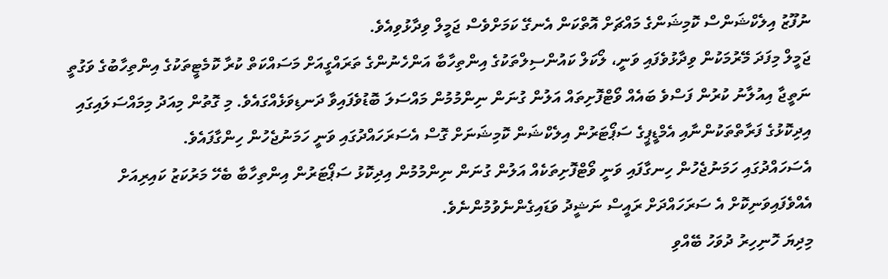ނުފޫޒު އިލެކްޝަންސް ކޮމިޝަންގެ މައްޗަށް އޮތްކަން އެނގޭ ކަމަށްވެސް ޖަމީލް ވިދާޅުވިއެވެ.
ޖަމީލް މިފަދަ މޭރުމަކުން ވިދާޅުވެފައި ވަނީ، ލޯކަލް ކައުންސިލްތަކުގެ އިންތިހާބާ އަންހެނުންގެ ތަރައްގީއަށް މަސައްކަތް ކުރާ ކޮމެޓީތަކުގެ އިންތިހާބުގެ ވަގުތީ ނަތީޖާ އިއުލާނު ކުރުން ފަސްވެ ބައެއް ވޯޓްފޮށިތައް އަލުން ގުނަން ނިންމުމުން މައްސަލަ ބޮޑުވެފައިވާ ދަނޑިވަޅެއްގައެވެ. މި ގޮތުން މިއަދު މިމައްސަލައިގައި އިދިކޮޅުގެ ފަރާތްތަކުންނާއި އެމްޑީޕީގެ ސަޕޯޓަރުން އިލެކްޝަން ކޮމިޝަނަށް ގޮސް އެސަރަހައްދުގައި ވަނީ ހަމަނުޖެހުން ހިންގާފައެވެ.
އެސަހައްދުގައި ހަމަނުޖެހުން ހިނގާފައި ވަނީ ވޯޓްފޮށިތަކެއް އަލުން ގުނަން ނިންމުމުން އިދިކޮޅު ސަޕޯޓަރުން އިންތިހާބާ ބެހޭ މަރުކަޒު ކައިރިއަށް އެއްވެފައިވަނިކޮށް އެ ސަރަހައްދަށް ރައީސް ނަޝީދު ވަޑައިގެންނެވުމުންނެވެ.
މިދިޔަ ހޮނިހިރު ދުވަހު ބޭއްވި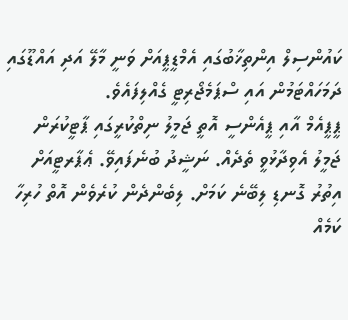ކައުންސިލް އިންތިޚާބުގައި އެމްޑީޕީއަށް ވަނީ މާލޭ އަދި އައްޑޫގައި ދަމަހައްޓަމުން އައި ސްޕަމެޖޯރިޓީ ގެއްލިފައެވެ.
ޕީޕީއެމް އާއި ޕީއެންސީ އޮތީ ޖަމީލު ނިތްކުރީގައި ޕާޓީކުރަން
ޖަމީލު އެވިދާޅުވީ ތެދެއް. ނަޝީދު ބުނެފައިވޭ. ޢެޕާރޓީއަށް އިތުރު ގޮނޑި ލިބޭނެ ކަމަށް. ލިބެންދެން ކުރެވެން އޮތް ހުރިހާ ކަމެއް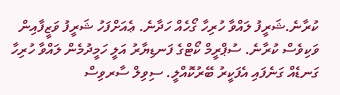ކުރާނެ.ޝަރީފު ލައްވާ ހުރިހާ ގޯހެއް ހަދާނެ. ޢެއަށްފަހު ޝަރީފު ވަޒީފާއިން ވަކިވެސް ކުރާނެ. ސުޕްރީމް ކޯޓްގެ ފަނޑިޔާރު އަލީ ހަމީދުމެން ލައްވާ ހުރިހާ ގަނޑެއް ގަނެފައި އެފަކީރު ބޭރުކޮއްލީ. ސިވިލް ސާރވިސް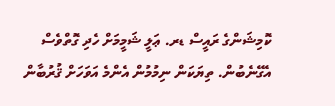ކޮމިޝަންގެ ރައީސް ޑރ. ޢަލީ ޝަމީމަށް ހެދި ގޮތްވެސް އެގޭނެބުން. ތިޔަކަން ނިމުމުން އެންމެ އަވަހަށް ޤުރުބާން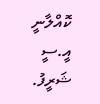ކޮއްލާނީ އީ.ސީ ޝަރީފު.